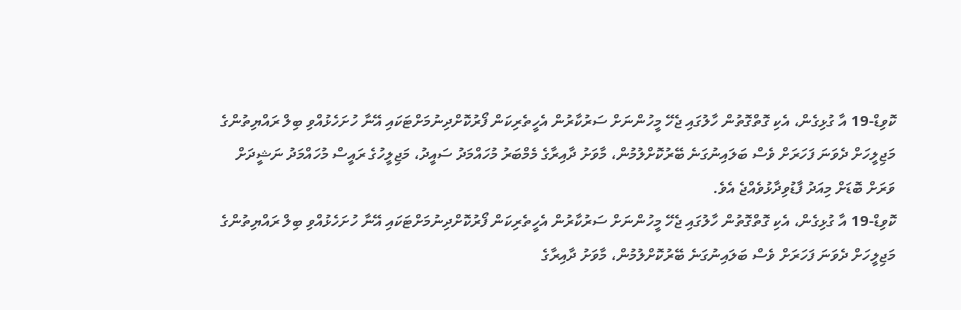ކޮވިޑް-19 އާ ގުޅިގެން، އެކި ގޮތްގޮތުން ހާލުގައި ޖެހޭ މީހުންނަށް ސަރުކާރުން އެހީތެރިކަން ފޯރުކޮށްދިނުމަށްޓަކައި އޭނާ ހުށަހެޅުއްވި ބިލް ރައްޔިތުންގެ މަޖިލީހަށް ދެވަނަ ފަހަރަށް ވެސް ބަލައިނުގަނެ ބޭރުކޮށްލުމުން، މާވަށު ދާއިރާގެ މެމްބަރު މުހައްމަދު ސައީދު، މަޖިލީހުގެ ރައީސް މުހައްމަދު ނަޝީދަށް ވަރަށް ބޮޑަށް މިއަދު ފާޑުވިދާޅުވެއްޖެ އެވެ.
ކޮވިޑް-19 އާ ގުޅިގެން، އެކި ގޮތްގޮތުން ހާލުގައި ޖެހޭ މީހުންނަށް ސަރުކާރުން އެހީތެރިކަން ފޯރުކޮށްދިނުމަށްޓަކައި އޭނާ ހުށަހެޅުއްވި ބިލް ރައްޔިތުންގެ މަޖިލީހަށް ދެވަނަ ފަހަރަށް ވެސް ބަލައިނުގަނެ ބޭރުކޮށްލުމުން، މާވަށު ދާއިރާގެ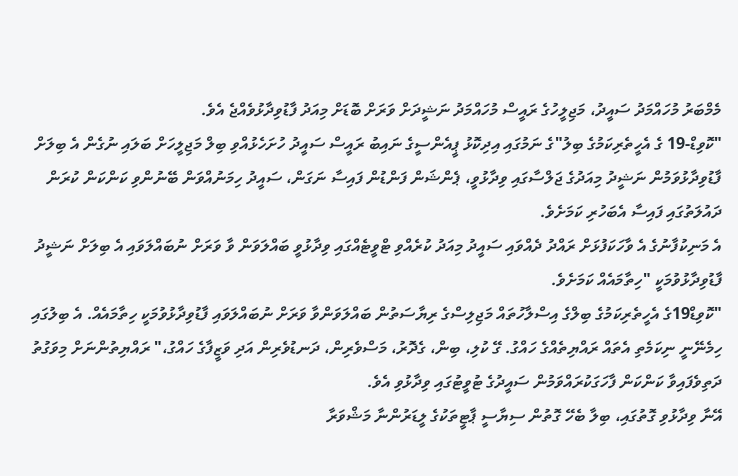މެމްބަރު މުހައްމަދު ސައީދު، މަޖިލީހުގެ ރައީސް މުހައްމަދު ނަޝީދަށް ވަރަށް ބޮޑަށް މިއަދު ފާޑުވިދާޅުވެއްޖެ އެވެ.
"ކޮވިޑް-19 ގެ އެހީތެރިކަމުގެ ބިލު"ގެ ނަމުގައި އިދިކޮޅު ޕީއެންސީގެ ނައިބު ރައީސް ސައީދު ހުށަހެޅުއްވި ބިލް މަޖިލީހަށް ބަލައި ނުގެން އެ ބިލަށް ފާޑުވިދާޅުވަމުން ނަޝީދު މިއަދުގެ ޖަލްސާގައި ވިދާޅުވީ، ޕެންޝަން ފަންޑުން ފައިސާ ނަގަން، ސައީދު ހިމަނުއްވަން ބޭނުންވި ކަންކަން ކުރަން ދައުލަތުގައި ފައިސާ އެބަހުރި ކަމަށެވެ.
އެ މަނިކުފާނުގެ އެ ވާހަކަފުޅަށް ރައްދު ދެއްވައި ސައީދު މިއަދު ކުރެއްވި ޓްވީޓެއްގައި ވިދާޅުވީ ބައްލަވަން ވާ ވަރަށް ނުބައްލަވައި އެ ބިލަށް ނަޝީދު ފާޑުވިދާޅުވުމަކީ "ހިތާމައެއް ކަމަށެވެ.
"ކޮވިޑް19ގެ އެހީތެރިކަމުގެ ބިލްގެ އިސްލާހުތައް މަޖިލިސްގެ ރިޔާސަތުން ބައްލަވަންވާ ވަރަށް ނުބައްލަވައި ފާޑުވިދާޅުވުމަކީ ހިތާމައެއް. އެ ބިލުގައި ހިމެނޭނީ ނިކަމެތި އެތައް ރައްޔިތެއްގެ ހައްގު. ގޭ ކުލި، ބިން، ގެދޮރު، މަސްވެރިން، ދަނޑުވެރިން އަދި ވަޒީފާގެ ހައްގު،" ރައްޔިތުންނަށް މިވަގުތު ދަތިވެފައިވާ ކަންކަން ފާހަގަކުރައްވަމުން ސައީދުގެ ޓުވީޓުގައި ވިދާޅުވި އެވެ.
އޭނާ ވިދާޅުވި ގޮތުގައި، ބިލާ ބެހޭ ގޮތުން ސިޔާސީ ޕާޓީތަކުގެ ލީޑަރުންނާ މަޝްވަރާ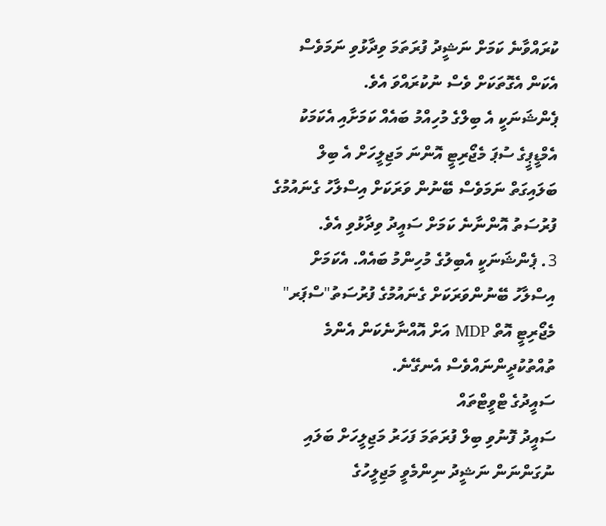ކުރައްވާނެ ކަމަށް ނަޝީދު ފުރަތަމަ ވިދާޅުވި ނަމަވެސް އެކަން އެގޮތަކަށް ވެސް ނުކުރައްވަ އެވެ.
ޕެންޝަނަކީ އެ ބިލްގެ މުހިއްމު ބައެއް ކަމަށާއި އެކަމަކު އެމްޑީޕީގެ ސުޕަ މެޖޯރިޓީ އޮންނަ މަޖިލީހަށް އެ ބިލް ބަލައިގަތް ނަމަވެސް ބޭނުން ވަރަކަށް އިސްލާހު ގެނައުމުގެ ފުރުސަތު އޮންނާނެ ކަމަށް ސައީދު ވިދާޅުވި އެވެ.
3. ޕެންޝަނަކީ އެބިލުގެ މުހިންމު ބައެއް. އެކަމަށް އިސްލާހު ބޭނުންވަރަކަށް ގެނައުމުގެ ފުރުސަތު"ސްޕަރ" މެޖޯރިޓީ އޮތް MDP އަށް އޮއްނާނެކަން އެންމެ ތުއްތުކުދީންނައްވެސް އެނގޭނެ.
ސައީދުގެ ޓްވީޓްތައް
ސައީދު ފޮނުވި ބިލް ފުރަތަމަ ފަހަރު މަޖިލީހަށް ބަލައި ނުގަންނަން ނަޝީދު ނިންމެވީ މަޖިލީހުގެ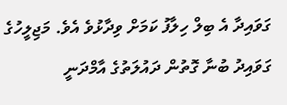ގަވައިދާ އެ ބިލް ހިލާފު ކަމަށް ވިދާޅުވެ އެވެ. މަޖިލީހުގެ ގަވައިދު ބުނާ ގޮތުން ދައުލަތުގެ އާމްދަނީ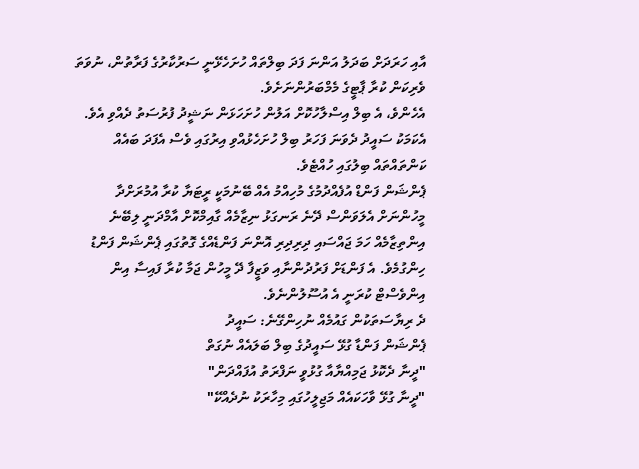އާއި ހަރަދަށް ބަދަލު އަންނަ ފަދަ ބިލްތައް ހުށަހެޅޭނީ ސަރުކާރުގެ ފަރާތުން، ނުވަތަ ވެރިކަން ކުރާ ޕާޓީގެ މެމްބަރުންނަށެވެ.
އެހެންވެ، އެ ބިލް އިސްލާހުކޮށް އަލުން ހުށަހަޅަން ނަޝީދު ފުރުސަތު ދެއްވި އެވެ. އެކަމަކު ސައީދު ދެވަނަ ފަހަރު ބިލް ހުށަހެޅުއްވި އިރުގައި ވެސް އެފަދަ ބައެއް ކަންތައްތައް ބިލުގައި ހުއްޓެވެ.
ޕެންޝަން ފަންޑް އުފެއްދުމުގެ މުހިއްމު އެއް ބޭނުމަކީ ރީޓަޔާ ކުރާ އުމުރަށްދާ މީހުންނަށް އެލަވަންސް ދޭނެ ރަނގަޅު ނިޒާމެއް ގާއިމްކޮށް އާމްދަނީ ލިބޭނެ އިންތިޒާމެއް ހަމަ ޖައްސައި ދިރިދިރި އޮންނަ ފަންޑެއްގެ ގޮތުގައި ޕެންޝަން ފަންޑު ހިންގުމެވެ. އެ ފަންޑަށް ފަރުދުންނާއި ވަޒީފާ ދޭ މީހުން ޖަމާ ކުރާ ފައިސާ އިން އިންވެސްޓް ކުރަނީ އެ އުސޫލުންނެވެ.
ދެ ރިޔާސަތަކުން ގައުމެއް ނުހިންގޭނެ: ސައީދު
ޕެންޝަން ފަންޑާ ގުޅޭ ސައީދުގެ ބިލް ބަލައެއް ނުގަތް
"ދީނާ ދެކޮޅު ޖަމިއްޔާއާ ގުޅުވީ ނަފްރަތު އުފައްދަން"
"ދީނާ ގުޅޭ ވާހަކައެއް މަޖިލީހުގައި މިހާރަކު ނުދެއްކޭ"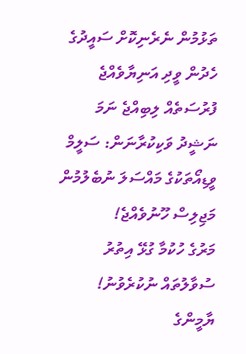ތަޅުމުން ނެރެނިކޮށް ސައީދުގެ ހެދުން ވީދި އަނިޔާވެއްޖެ
ފުރުސަތެއް ލިބިއްޖެ ނަމަ ނަޝީދު ވަކިކުރާނަން: ސަލީމް
ވީޑިއޯތަކުގެ މައްސަލަ ނުބެލުމުން މަޖިލިސް ހޫނުވެއްޖެ!
މަރުގެ ހުކުމާ ގުޅޭ އިތުރު ސުވާލުތައް ނުކުރެވުނު!
ޔާމީންގެ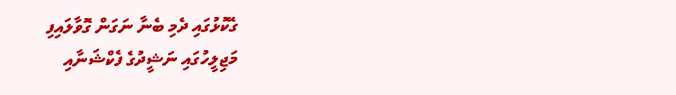ގެކޮޅުގައި ދެމި ބެނާ ނަގަން ގޮވާލައިފި
މަޖިލީހުގައި ނަޝީދުގެ ފެކްޝަނާއި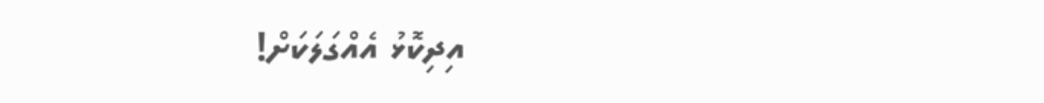އިދިކޮޅު އެއްގަލަކަށް!